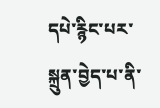དཔེ་རྙིང་པར་སྐྲུན་བྱེད་པ་ནི་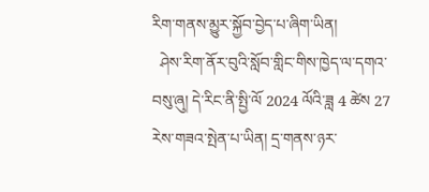རིག་གནས་མྱུར་སྐྱོབ་བྱེད་པ་ཞིག་ཡིན།
  ཤེས་རིག་ནོར་བུའི་སློབ་གླིང་གིས་ཁྱེད་ལ་དགའ་བསུ་ཞུ། དེ་རིང་ནི་སྤྱི་ལོ 2024 ལོའི་ཟླ 4 ཚེས 27 རེས་གཟའ་སྤེན་པ་ཡིན། དྲ་གནས་ཉར་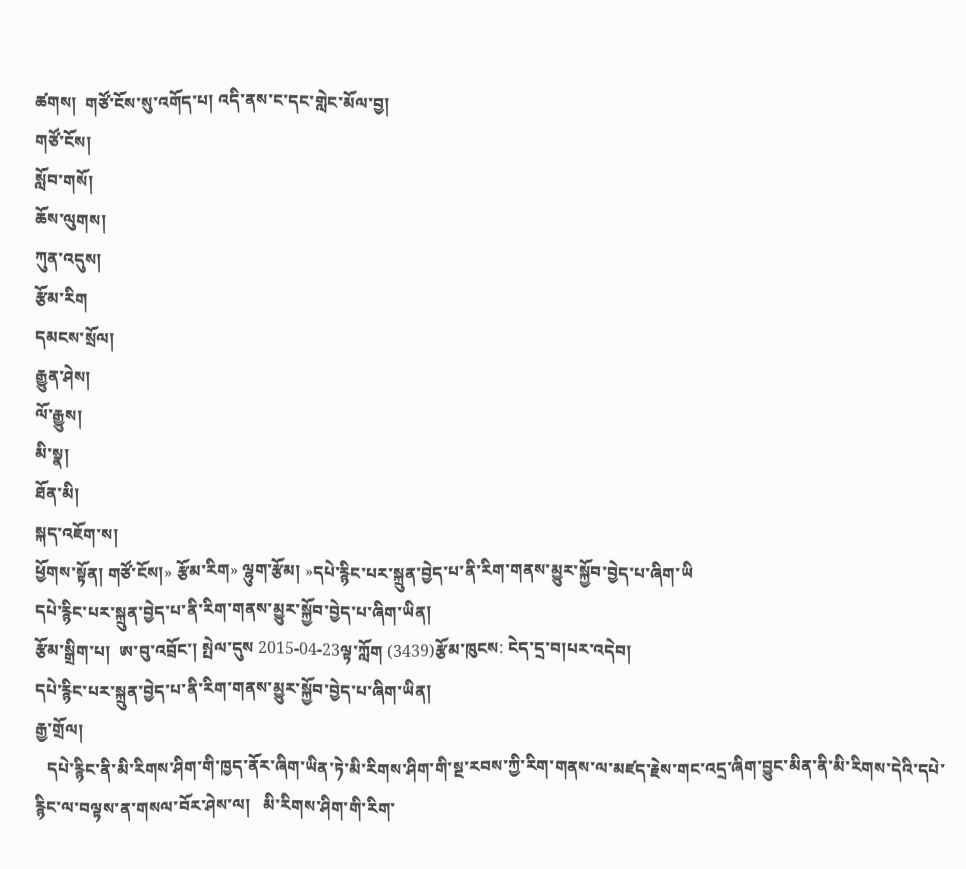ཚགས།  གཙོ་ངོས་སུ་འགོད་པ། འདི་ནས་ང་དང་གླེང་མོལ་བྱ།
གཙོ་ངོས།
སློབ་གསོ།
ཆོས་ལུགས།
ཀུན་འདུས།
རྩོམ་རིག
དམངས་སྲོལ།
རྒྱུན་ཤེས།
ལོ་རྒྱུས།
མི་སྣ།
ཐོན་མི།
སྐད་འཇོག་ས།
ཕྱོགས་སྟོན། གཙོ་ངོས།» རྩོམ་རིག» ལྷུག་རྩོམ། »དཔེ་རྙིང་པར་སྐྲུན་བྱེད་པ་ནི་རིག་གནས་མྱུར་སྐྱོབ་བྱེད་པ་ཞིག་ཡི
དཔེ་རྙིང་པར་སྐྲུན་བྱེད་པ་ནི་རིག་གནས་མྱུར་སྐྱོབ་བྱེད་པ་ཞིག་ཡིན།
རྩོམ་སྒྲིག་པ།  ཨ་བུ་འབྲོང་། སྤེལ་དུས 2015-04-23ལྟ་ཀློག (3439)རྩོམ་ཁུངས: ངེད་དྲ་བ།པར་འདེབ།
དཔེ་རྙིང་པར་སྐྲུན་བྱེད་པ་ནི་རིག་གནས་མྱུར་སྐྱོབ་བྱེད་པ་ཞིག་ཡིན།
རྒྱ་གྲོལ།
   དཔེ་རྙིང་ནི་མི་རིགས་ཤིག་གི་ཁྱད་ནོར་ཞིག་ཡིན་ཏེ་མི་རིགས་ཤིག་གི་སྔ་རབས་ཀྱི་རིག་གནས་ལ་མཛད་རྗེས་གང་འདྲ་ཞིག་བྱུང་མིན་ནི་མི་རིགས་དེའི་དཔེ་རྙིང་ལ་བལྟས་ན་གསལ་བོར་ཤེས་ལ།   མི་རིགས་ཤིག་གི་རིག་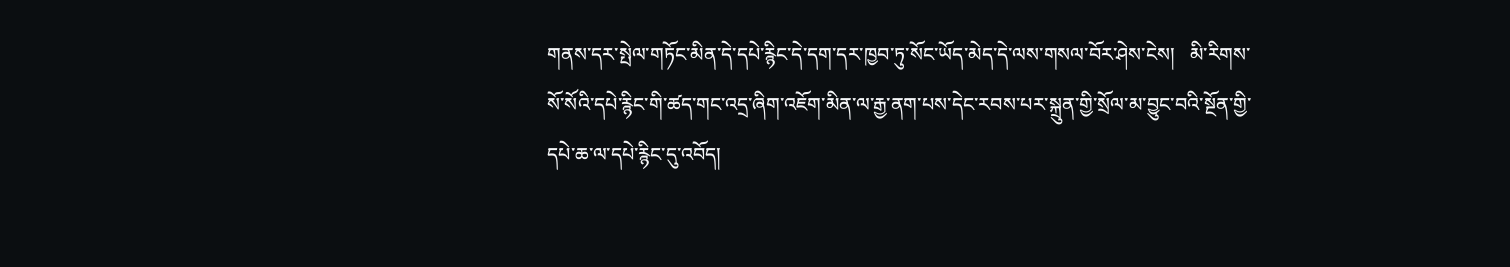གནས་དར་སྤེལ་གཏོང་མིན་དེ་དཔེ་རྙིང་དེ་དག་དར་ཁྱབ་ཏུ་སོང་ཡོད་མེད་དེ་ལས་གསལ་བོར་ཤེས་ངེས།   མི་རིགས་སོ་སོའི་དཔེ་རྙིང་གི་ཚད་གང་འདྲ་ཞིག་འཇོག་མིན་ལ་རྒྱ་ནག་པས་དེང་རབས་པར་སྐྲུན་གྱི་སྲོལ་མ་བྱུང་བའི་སྔོན་གྱི་དཔེ་ཆ་ལ་དཔེ་རྙིང་དུ་འབོད།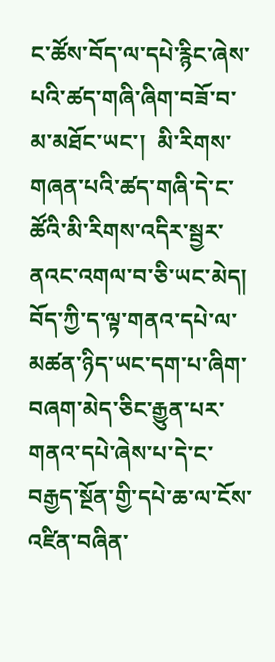ང་ཚོས་བོད་ལ་དཔེ་རྙིང་ཞེས་པའི་ཚད་གཞི་ཞིག་བཟོ་བ་མ་མཐོང་ཡང་།  མི་རིགས་གཞན་པའི་ཚད་གཞི་དེ་ང་ཚོའི་མི་རིགས་འདིར་སྦྱར་ནའང་འགལ་བ་ཅི་ཡང་མེད།  བོད་ཀྱི་ད་ལྟ་གནའ་དཔེ་ལ་མཚན་ཉིད་ཡང་དག་པ་ཞིག་བཞག་མེད་ཅིང་རྒྱུན་པར་གནའ་དཔེ་ཞེས་པ་དེ་ང་བརྒྱད་སྔོན་གྱི་དཔེ་ཆ་ལ་ངོས་འཛིན་བཞིན་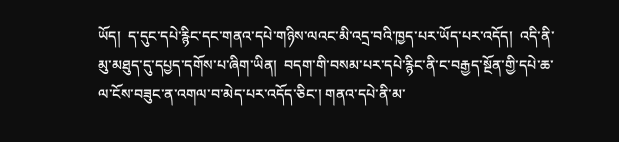ཡོད།  ད་དུང་དཔེ་རྙིང་དང་གནའ་དཔེ་གཉིས་ལའང་མི་འདྲ་བའི་ཁྱད་པར་ཡོད་པར་འདོད།  འདི་ནི་མུ་མཐུད་དུ་དཔྱད་དགོས་པ་ཞིག་ཡིན།  བདག་གི་བསམ་པར་དཔེ་རྙིང་ནི་ང་བརྒྱད་སྔོན་གྱི་དཔེ་ཆ་ལ་ངོས་བཟུང་ན་འགལ་བ་མེད་པར་འདོད་ཅིང་། གནའ་དཔེ་ནི་མ་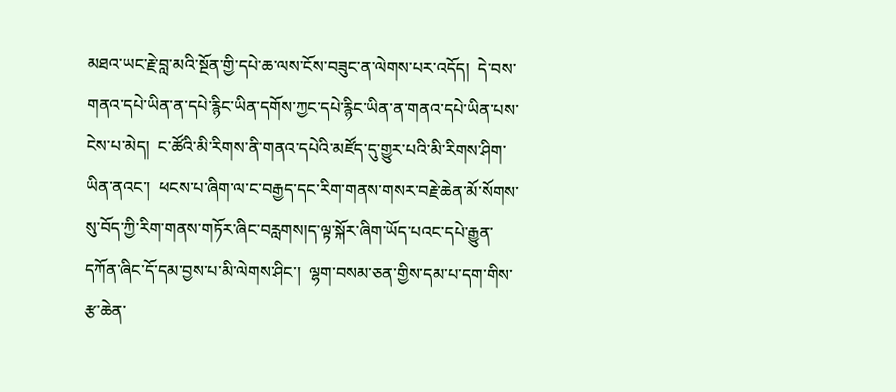མཐའ་ཡང་རྗེ་བླ་མའི་སྔོན་གྱི་དཔེ་ཆ་ལས་ངོས་བཟུང་ན་ལེགས་པར་འདོད།  དེ་བས་གནའ་དཔེ་ཡིན་ན་དཔེ་རྙིང་ཡིན་དགོས་ཀྱང་དཔེ་རྙིང་ཡིན་ན་གནའ་དཔེ་ཡིན་པས་ངེས་པ་མེད།  ང་ཚོའི་མི་རིགས་ནི་གནའ་དཔེའི་མཛོད་དུ་གྱུར་པའི་མི་རིགས་ཤིག་ཡིན་ནའང་།  ཕངས་པ་ཞིག་ལ་ང་བརྒྱད་དང་རིག་གནས་གསར་བརྗེ་ཆེན་མོ་སོགས་སུ་བོད་ཀྱི་རིག་གནས་གཏོར་ཞིང་བརླགས།ད་ལྟ་སྐོར་ཞིག་ཡོད་པའང་དཔེ་རྒྱུན་དཀོན་ཞིང་དོ་དམ་བྱས་པ་མི་ལེགས་ཤིང་།  ལྷག་བསམ་ཅན་གྱིས་དམ་པ་དག་གིས་རྩ་ཆེན་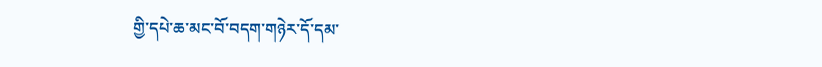གྱི་དཔེ་ཆ་མང་བོ་བདག་གཉེར་དོ་དམ་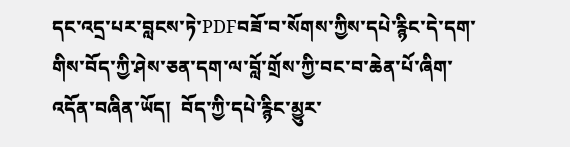དང་འདྲ་པར་བླངས་ཏེ་PDFབཟོ་བ་སོགས་ཀྱིས་དཔེ་རྙིང་དེ་དག་གིས་བོད་ཀྱི་ཤེས་ཅན་དག་ལ་བློ་གྲོས་ཀྱི་བང་བ་ཆེན་པོ་ཞིག་འདོན་བཞིན་ཡོད།  བོད་ཀྱི་དཔེ་རྙིང་མྱུར་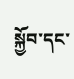སྐྱོབ་དང་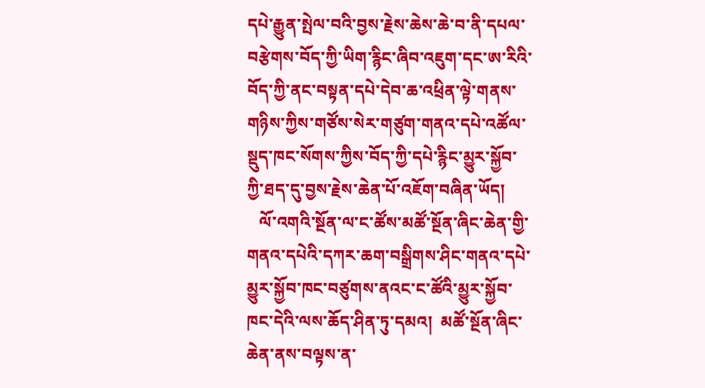དཔེ་རྒྱུན་སྤེལ་བའི་བྱས་རྗེས་ཆེས་ཆེ་བ་ནི་དཔལ་བརྩེགས་བོད་ཀྱི་ཡིག་རྙིང་ཞིབ་འཇུག་དང་ཨ་རིའི་བོད་ཀྱི་ནང་བསྟན་དཔེ་དེབ་ཆ་འཕྲིན་ལྟེ་གནས་གཉིས་ཀྱིས་གཙོས་སེར་གཙུག་གནའ་དཔེ་འཚོལ་སྡུད་ཁང་སོགས་ཀྱིས་བོད་ཀྱི་དཔེ་རྙིང་མྱུར་སྐྱོབ་ཀྱི་ཐད་དུ་བྱས་རྗེས་ཆེན་པོ་འཇོག་བཞིན་ཡོད།
   ལོ་འགའི་སྔོན་ལ་ང་ཚོས་མཚོ་སྔོན་ཞིང་ཆེན་གྱི་གནའ་དཔེའི་དཀར་ཆག་བསྒྲིགས་ཤིང་གནའ་དཔེ་མྱུར་སྐྱོབ་ཁང་བཙུགས་ནའང་ང་ཚོའི་མྱུར་སྐྱོབ་ཁང་དེའི་ལས་ཆོད་ཤིན་ཏུ་དམའ།  མཚོ་སྔོན་ཞིང་ཆེན་ནས་བལྟས་ན་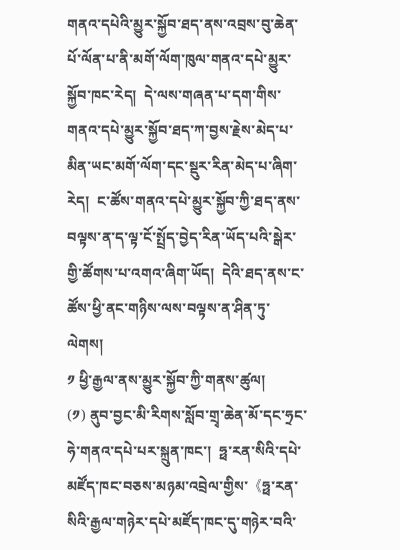གནའ་དཔེའི་མྱུར་སྐྱོབ་ཐད་ནས་འབྲས་བུ་ཆེན་པོ་ལོན་པ་ནི་མགོ་ལོག་ཁུལ་གནའ་དཔེ་མྱུར་སྐྱོབ་ཁང་རེད།  དེ་ལས་གཞན་པ་དག་གིས་གནའ་དཔེ་མྱུར་སྐྱོབ་ཐད་ཀ་བྱས་རྗེས་མེད་པ་མིན་ཡང་མགོ་ལོག་དང་སྡུར་རིན་མེད་པ་ཞིག་རེད།  ང་ཚོས་གནའ་དཔེ་མྱུར་སྐྱོབ་ཀྱི་ཐད་ནས་བལྟས་ན་ད་ལྟ་ངོ་སྤྲོད་བྱེད་རིན་ཡོད་པའི་སྒེར་གྱི་ཚོགས་པ་འགའ་ཞིག་ཡོད།  དེའི་ཐད་ནས་ང་ཚོས་ཕྱི་ནང་གཉིས་ལས་བལྟས་ན་ཤིན་ཏུ་ལེགས།
༡ ཕྱི་རྒྱལ་ནས་མྱུར་སྐྱོབ་ཀྱི་གནས་ཚུལ།
(༡) ནུབ་བྱང་མི་རིགས་སློབ་གྲྭ་ཆེན་མོ་དང་ཧྲང་ཧེ་གནའ་དཔེ་པར་སྐྲུན་ཁང་།  ཧྥ་རན་སིའི་དཔེ་མཛོད་ཁང་བཅས་མཉམ་འབྲེལ་གྱིས་《ཧྥ་རན་སིའི་རྒྱལ་གཉེར་དཔེ་མཛོད་ཁང་དུ་གཉེར་བའི་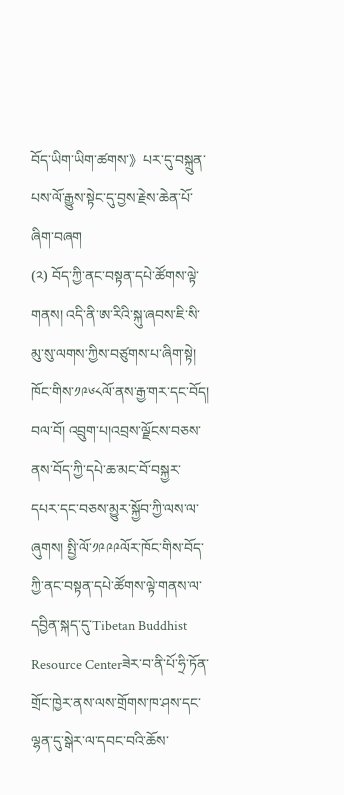བོད་ཡིག་ཡིག་ཚགས་》པར་དུ་བསྐྲུན་པས་ལོ་རྒྱུས་སྟེང་དུ་བྱས་རྗེས་ཆེན་པོ་ཞིག་བཞག
(༢) བོད་ཀྱི་ནང་བསྟན་དཔེ་ཚོགས་ལྟེ་གནས། འདི་ནི་ཨ་རིའི་སྐུ་ཞབས་ཇི་སི་མུ་སུ་ལགས་ཀྱིས་བཙུགས་པ་ཞིག་སྟེ། ཁོང་གིས་༡༩༦༨ལོ་ནས་རྒྱ་གར་དང་བོད། བལ་བོ། འབྲུག་པ།འབྲས་ལྗོངས་བཅས་ནས་བོད་ཀྱི་དཔེ་ཆ་མང་བོ་བསྐྱར་དཔར་དང་བཅས་མྱུར་སྐྱོབ་ཀྱི་ལས་ལ་ཞུགས། སྤྱི་ལོ་༡༩༩༩ལོར་ཁོང་གིས་བོད་ཀྱི་ནང་བསྟན་དཔེ་ཚོགས་ལྟེ་གནས་ལ་དབྱིན་སྐད་དུ་Tibetan Buddhist Resource Centerཟེར་བ་ནི་པོ་ཧྲི་ཏོན་གྲོང་ཁྱེར་ནས་ལས་གྲོགས་ཁ་ཤས་དང་ལྷན་དུ་སྒེར་ལ་དབང་བའི་ཆོས་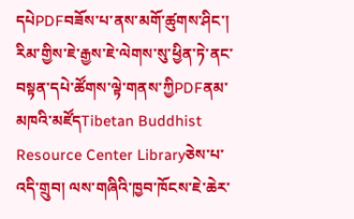དཔེPDFབཟོས་པ་ནས་མགོ་ཚུགས་ཤིང་། རིམ་གྱིས་ཇེ་རྒྱས་ཇེ་ལེགས་སུ་ཕྱིན་ཏེ་ནང་བསྟན་དཔེ་ཚོགས་ལྟེ་གནས་ཀྱིPDFནམ་མཁའི་མཛོདTibetan Buddhist Resource Center Libraryཅེས་པ་འདི་གྲུབ། ལས་གཞིའི་ཁྱབ་ཁོངས་ཇེ་ཆེར་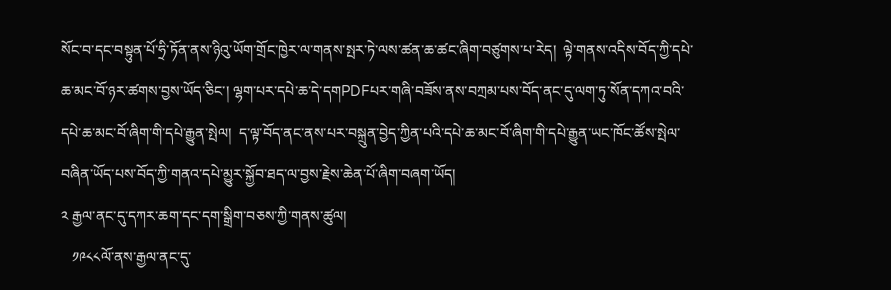སོང་བ་དང་བསྟུན་པོ་ཧྲི་ཏོན་ནས་ཉིའུ་ཡོག་གྲོང་ཁྱེར་ལ་གནས་སྤར་ཏེ་ལས་ཚན་ཆ་ཚང་ཞིག་བཙུགས་པ་རེད།  ལྟེ་གནས་འདིས་བོད་ཀྱི་དཔེ་ཆ་མང་བོ་ཉར་ཚགས་བྱས་ཡོད་ཅིང་། ལྷག་པར་དཔེ་ཆ་དེ་དགPDFཔར་གཞི་བཟོས་ནས་བཀྲམ་པས་བོད་ནང་དུ་ལག་ཏུ་སོན་དཀའ་བའི་དཔེ་ཆ་མང་བོ་ཞིག་གི་དཔེ་རྒྱུན་སྤེལ།  ད་ལྟ་བོད་ནང་ནས་པར་བསྐྲུན་བྱེད་ཀྱིན་པའི་དཔེ་ཆ་མང་བོ་ཞིག་གི་དཔེ་རྒྱུན་ཡང་ཁོང་ཚོས་སྤེལ་བཞིན་ཡོད་པས་བོད་ཀྱི་གནའ་དཔེ་མྱུར་སྐྱོབ་ཐད་ལ་བྱས་རྗེས་ཆེན་པོ་ཞིག་བཞག་ཡོད།
༢ རྒྱལ་ནང་དུ་དཀར་ཆག་དང་དག་སྒྲིག་བཅས་ཀྱི་གནས་ཚུལ།
   ༡༩༨༨ལོ་ནས་རྒྱལ་ནང་དུ་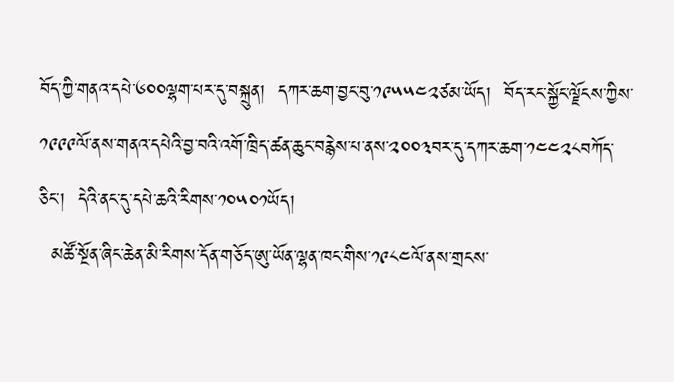བོད་ཀྱི་གནའ་དཔེ་༦༠༠ལྷག་པར་དུ་བསྐྲུན།  དཀར་ཆག་བྱང་བུ་༡༩༥༥༤༢ཙམ་ཡོད།  བོད་རང་སྐྱོང་ལྗོངས་ཀྱིས་༡༩༩༩ལོ་ནས་གནའ་དཔེའི་བྱ་བའི་འགོ་ཁྲིད་ཚན་ཆུང་བརྙེས་པ་ནས་༢༠༠༣བར་དུ་དཀར་ཆག་༡༤༤༢༨བཀོད་ཅིང་།  དེའི་ནང་དུ་དཔེ་ཆའི་རིགས་༡༠༥༠༡ཡོད།
  མཚོ་སྔོན་ཞིང་ཆེན་མི་རིགས་དོན་གཅོད་ཨུ་ཡོན་ལྷན་ཁང་གིས་༡༩༨༤ལོ་ནས་གྲངས་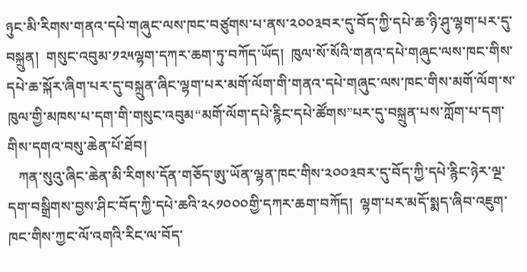ཉུང་མི་རིགས་གནའ་དཔེ་གཞུང་ལས་ཁང་བཙུགས་པ་ནས་༢༠༠༣བར་དུ་བོད་ཀྱི་དཔེ་ཆ་ཉི་ཤུ་ལྷག་པར་དུ་བསྐྲུན།  གསུང་འབུམ་༡༢༥ལྷག་དཀར་ཆག་ཏུ་བཀོད་ཡོད།  ཁུལ་སོ་སོའི་གནའ་དཔེ་གཞུང་ལས་ཁང་གིས་དཔེ་ཆ་སྐོར་ཞིག་པར་དུ་བསྐྲུན་ཞིང་ལྷག་པར་མགོ་ལོག་གི་གནའ་དཔེ་གཞུང་ལས་ཁང་གིས་མགོ་ལོག་ས་ཁུལ་གྱི་མཁས་པ་དག་གི་གསུང་འབུམ“མགོ་ལོག་དཔེ་རྙིང་དཔེ་ཚོགས”པར་དུ་བསྐྲུན་པས་ཀློག་པ་དག་གིས་དགའ་བསུ་ཆེན་པོ་ཐོབ།
   ཀན་སུའུ་ཞིང་ཆེན་མི་རིགས་དོན་གཅོད་ཨུ་ཡོན་ལྷན་ཁང་གིས་༢༠༠༣བར་དུ་བོད་ཀྱི་དཔེ་རྙིང་ཉེར་ལྔ་དག་བསྒྲིགས་བྱས་ཤིང་བོད་ཀྱི་དཔེ་ཆའི་༢༨༡༠༠༠གྱི་དཀར་ཆག་བཀོད།  ལྷག་པར་མདོ་སྨད་ཞིབ་འཇུག་ཁང་གིས་ཀྱང་ལོ་འགའི་རིང་ལ་བོད་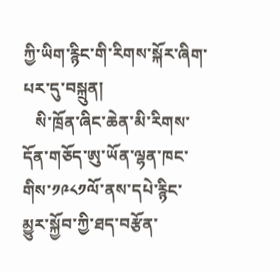ཀྱི་ཡིག་རྙིང་གི་རིགས་སྐོར་ཞིག་པར་དུ་བསྐྲུན།
   སི་ཁྲོན་ཞིང་ཆེན་མི་རིགས་དོན་གཅོད་ཨུ་ཡོན་ལྷན་ཁང་གིས་༡༩༨༡ལོ་ནས་དཔེ་རྙིང་མྱུར་སྐྱོབ་ཀྱི་ཐད་བརྩོན་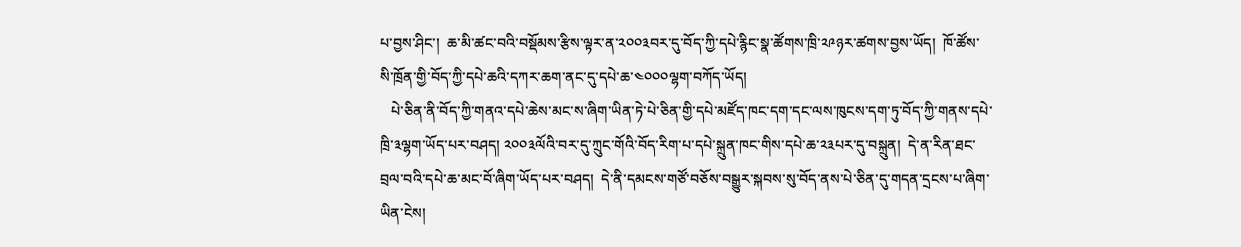པ་བྱས་ཤིང་།  ཆ་མི་ཚང་བའི་བསྡོམས་རྩིས་ལྟར་ན་༢༠༠༣བར་དུ་བོད་ཀྱི་དཔེ་རྙིང་སྣ་ཚོགས་ཁྲི་༢༩ཉར་ཚགས་བྱས་ཡོད།  ཁོ་ཚོས་སི་ཁྲོན་གྱི་བོད་ཀྱི་དཔེ་ཆའི་དཀར་ཆག་ནང་དུ་དཔེ་ཆ་༤༠༠༠ལྷག་བཀོད་ཡོད།
   པེ་ཅིན་ནི་བོད་ཀྱི་གནའ་དཔེ་ཆེས་མང་ས་ཞིག་ཡིན་ཏེ་པེ་ཅིན་གྱི་དཔེ་མཛོད་ཁང་དག་དང་ལས་ཁུངས་དག་ཏུ་བོད་ཀྱི་གནས་དཔེ་ཁྲི་༣ལྷག་ཡོད་པར་བཤད། ༢༠༠༣ལོའི་བར་དུ་ཀྲུང་གོའི་བོད་རིག་པ་དཔེ་སྐྲུན་ཁང་གིས་དཔེ་ཆ་༢༣པར་དུ་བསྐྲུན།  དེ་ན་རིན་ཐང་བྲལ་བའི་དཔེ་ཆ་མང་བོ་ཞིག་ཡོད་པར་བཤད།  དེ་ནི་དམངས་གཙོ་བཅོས་བསྒྱུར་སྐབས་སུ་བོད་ནས་པེ་ཅིན་དུ་གདན་དྲངས་པ་ཞིག་ཡིན་ངེས།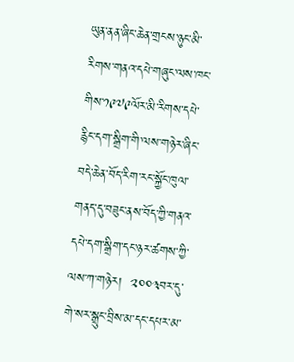ཡུན་ནན་ཞིང་ཆེན་གྲངས་ཉུང་མི་རིགས་གནའ་དཔེ་གཞུང་ལས་ཁང་གིས་༡༩༧༩ལོར་མི་རིགས་དཔེ་རྙིང་དག་སྒྲིག་གི་ལས་གཉེར་ཞིང་བདེ་ཆེན་བོད་རིག་རང་སྐྱོང་ཁུལ་གནད་དུ་བཟུང་ནས་བོད་ཀྱི་གནའ་དཔེ་དག་སྒྲིག་དང་ཉར་ཚགས་ཀྱི་ལས་ཀ་གཉེར།  ༢༠༠༣བར་དུ་གེ་སར་སྒྲུང་བྲིས་མ་དང་དཔར་མ་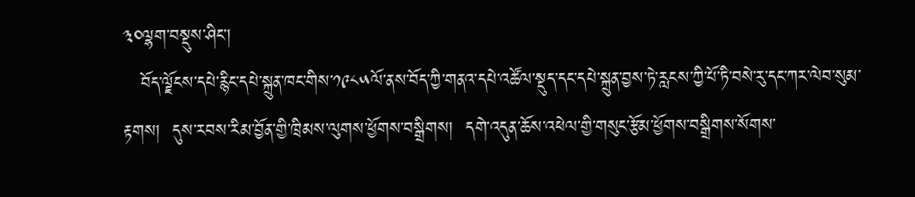༣༠ལྷག་བསྡུས་ཤིང་།
   བོད་ལྗོངས་དཔེ་རྙིང་དཔེ་སྐྲུན་ཁང་གིས་༡༩༨༥ལོ་ནས་བོད་ཀྱི་གནའ་དཔེ་འཚོལ་སྡུད་དང་དཔེ་སྐྲུན་བྱས་ཏེ་རླངས་ཀྱི་པོ་ཏི་བསེ་རུ་དང་ཀར་ལེབ་སུམ་རྟགས།  དུས་རབས་རིམ་བྱོན་གྱི་ཁྲིམས་ལུགས་ཕྱོགས་བསྒྲིགས།  དགེ་འདུན་ཆོས་འཕེལ་གྱི་གསུང་རྩོམ་ཕྱོགས་བསྒྲིགས་སོགས་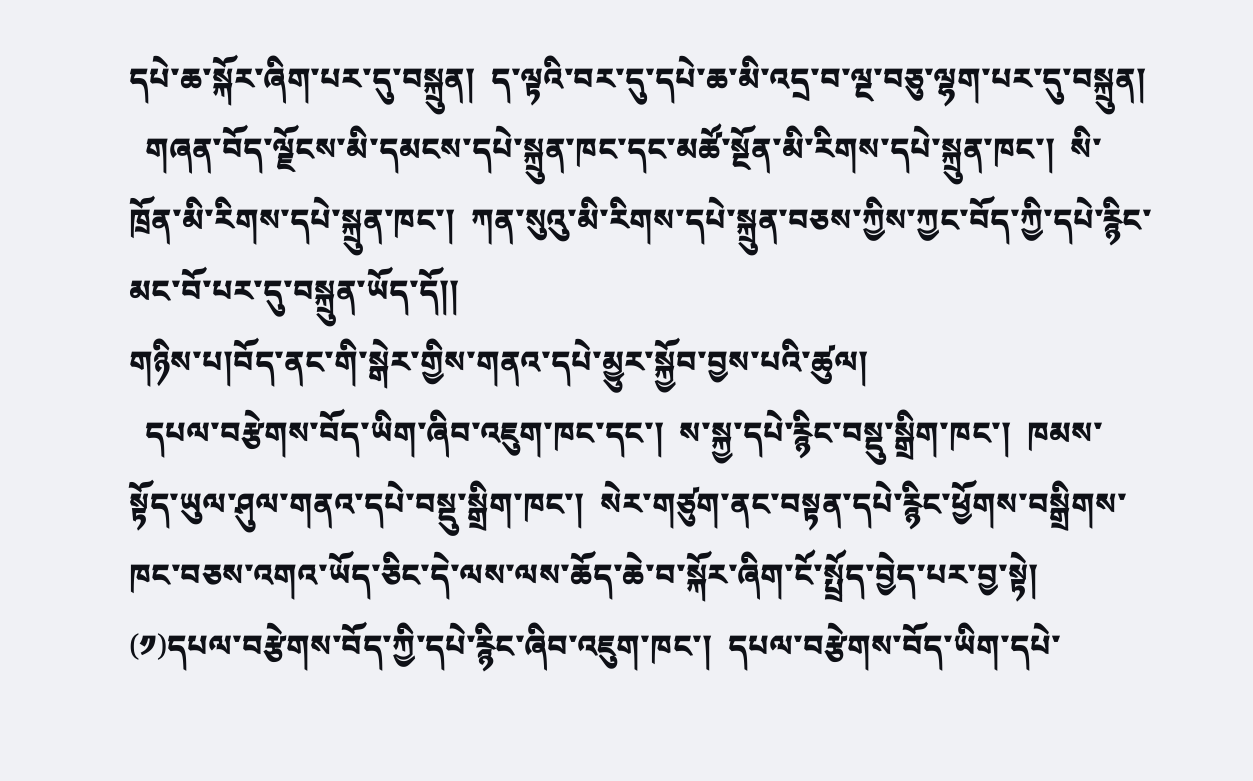དཔེ་ཆ་སྐོར་ཞིག་པར་དུ་བསྐྲུན།  ད་ལྟའི་བར་དུ་དཔེ་ཆ་མི་འདྲ་བ་ལྔ་བཅུ་ལྷག་པར་དུ་བསྐྲུན།
  གཞན་བོད་ལྗོངས་མི་དམངས་དཔེ་སྐྲུན་ཁང་དང་མཚོ་སྔོན་མི་རིགས་དཔེ་སྐྲུན་ཁང་།  སི་ཁྲོན་མི་རིགས་དཔེ་སྐྲུན་ཁང་།  ཀན་སུའུ་མི་རིགས་དཔེ་སྐྲུན་བཅས་ཀྱིས་ཀྱང་བོད་ཀྱི་དཔེ་རྙིང་མང་བོ་པར་དུ་བསྐྲུན་ཡོད་དོ།།
གཉིས་པ།བོད་ནང་གི་སྒེར་གྱིས་གནའ་དཔེ་མྱུར་སྐྱོབ་བྱས་པའི་ཚུལ།
  དཔལ་བརྩེགས་བོད་ཡིག་ཞིབ་འཇུག་ཁང་དང་།  ས་སྐྱ་དཔེ་རྙིང་བསྡུ་སྒྲིག་ཁང་།  ཁམས་སྟོད་ཡུལ་ཤུལ་གནའ་དཔེ་བསྡུ་སྒྲིག་ཁང་།  སེར་གཙུག་ནང་བསྟན་དཔེ་རྙིང་ཕྱོགས་བསྒྲིགས་ཁང་བཅས་འགའ་ཡོད་ཅིང་དེ་ལས་ལས་ཆོད་ཆེ་བ་སྐོར་ཞིག་ངོ་སྤྲོད་བྱེད་པར་བྱ་སྟེ།
(༡)དཔལ་བརྩེགས་བོད་ཀྱི་དཔེ་རྙིང་ཞིབ་འཇུག་ཁང་།  དཔལ་བརྩེགས་བོད་ཡིག་དཔེ་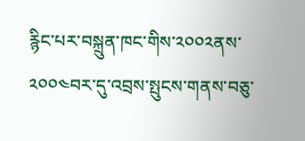རྙིང་པར་བསྐྲུན་ཁང་གིས་༢༠༠༢ནས་༢༠༠༤བར་དུ་འབྲས་སྤུངས་གནས་བཅུ་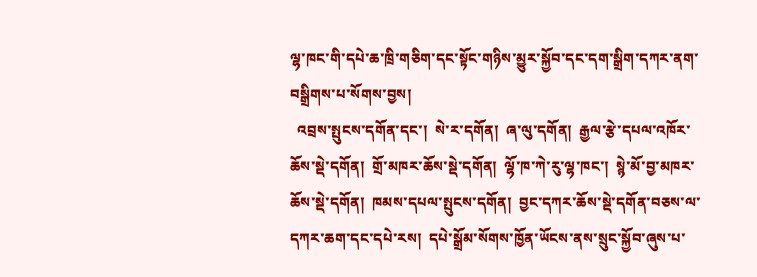ལྷ་ཁང་གི་དཔེ་ཆ་ཁྲི་གཅིག་དང་སྟོང་གཉིས་མྱུར་སྐྱོབ་དང་དག་སྒྲིག་དཀར་ནག་བསྒྲིགས་པ་སོགས་བྱས།
  འབྲས་སྤུངས་དགོན་དང་།  སེ་ར་དགོན།  ཞ་ལུ་དགོན།  རྒྱལ་རྩེ་དཔལ་འཁོར་ཆོས་སྡེ་དགོན།  གྲོ་མཁར་ཆོས་སྡེ་དགོན།  ལྷོ་ཁ་ཀེ་རུ་ལྷ་ཁང་།  སྙེ་མོ་བྱ་མཁར་ཆོས་སྡེ་དགོན།  ཁམས་དཔལ་སྤུངས་དགོན།  བྱང་དཀར་ཆོས་སྡེ་དགོན་བཅས་ལ་དཀར་ཆག་དང་དཔེ་རས།  དཔེ་སྒྲོམ་སོགས་ཁྱོན་ཡོངས་ནས་སྲུང་སྐྱོབ་ཞུས་པ་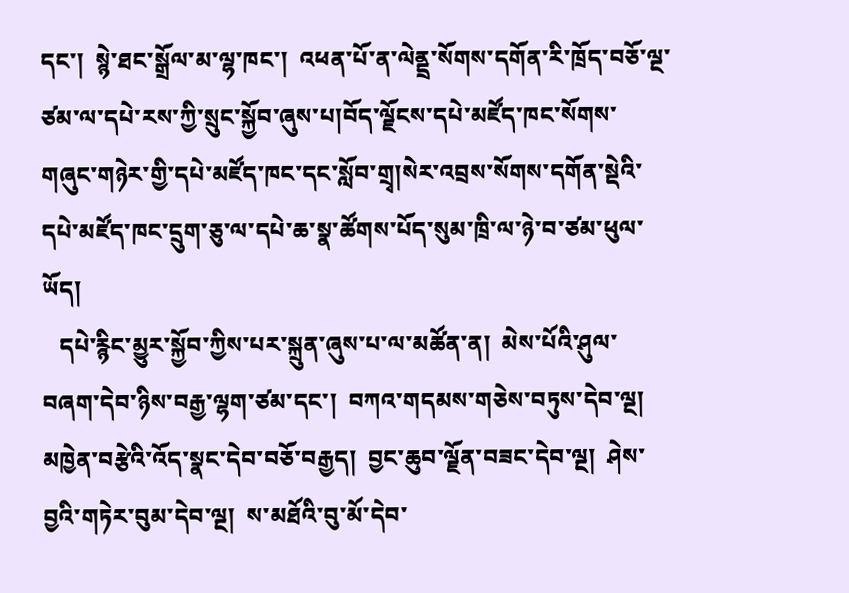དང་།  སྙེ་ཐང་སྒྲོལ་མ་ལྷ་ཁང་།  འཕན་པོ་ན་ལེནྡྲ་སོགས་དགོན་རི་ཁྲོད་བཅོ་ལྔ་ཙམ་ལ་དཔེ་རས་ཀྱི་སྲུང་སྐྱོབ་ཞུས་པ།བོད་ལྗོངས་དཔེ་མཛོད་ཁང་སོགས་གཞུང་གཉེར་གྱི་དཔེ་མཛོད་ཁང་དང་སློབ་གྲྭ།སེར་འབྲས་སོགས་དགོན་སྡེའི་དཔེ་མཛོད་ཁང་དྲུག་ཅུ་ལ་དཔེ་ཆ་སྣ་ཚོགས་པོད་སུམ་ཁྲི་ལ་ཉེ་བ་ཙམ་ཕུལ་ཡོད།
   དཔེ་རྙིང་མྱུར་སྐྱོབ་ཀྱིས་པར་སྐྲུན་ཞུས་པ་ལ་མཚོན་ན།  མེས་པོའི་ཤུལ་བཞག་དེབ་ཉིས་བརྒྱ་ལྷག་ཙམ་དང་།  བཀའ་གདམས་གཅེས་བཏུས་དེབ་ལྔ།  མཁྱེན་བརྩེའི་འོད་སྣང་དེབ་བཅོ་བརྒྱད།  བྱང་ཆུབ་ལྗོན་བཟང་དེབ་ལྔ།  ཤེས་བྱའི་གཏེར་བུམ་དེབ་ལྔ།  ས་མཐོའི་བུ་མོ་དེབ་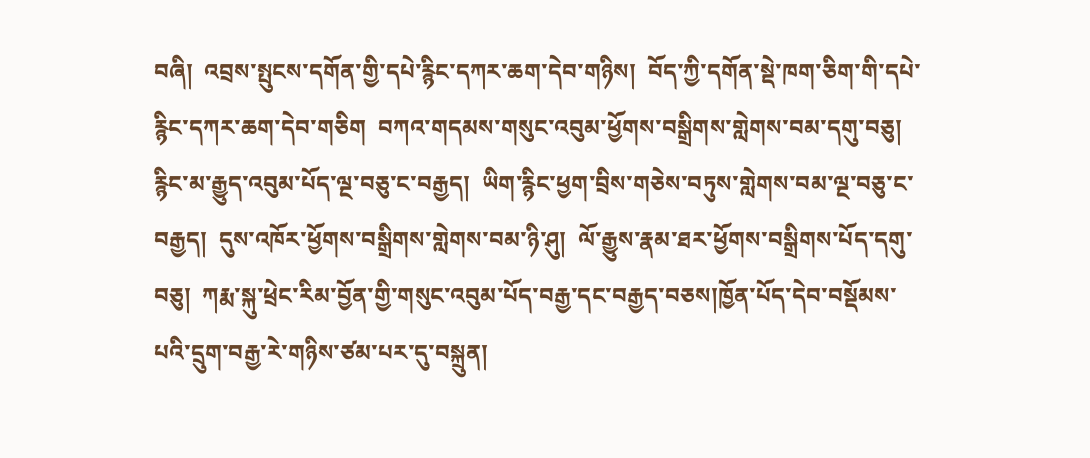བཞི།  འབྲས་སྤུངས་དགོན་གྱི་དཔེ་རྙིང་དཀར་ཆག་དེབ་གཉིས།  བོད་ཀྱི་དགོན་སྡེ་ཁག་ཅིག་གི་དཔེ་རྙིང་དཀར་ཆག་དེབ་གཅིག  བཀའ་གདམས་གསུང་འབུམ་ཕྱོགས་བསྒྲིགས་གླེགས་བམ་དགུ་བཅུ།  རྙིང་མ་རྒྱུད་འབུམ་པོད་ལྔ་བཅུ་ང་བརྒྱད།  ཡིག་རྙིང་ཕྱག་བྲིས་གཅེས་བཏུས་གླེགས་བམ་ལྔ་བཅུ་ང་བརྒྱད།  དུས་འཁོར་ཕྱོགས་བསྒྲིགས་གླེགས་བམ་ཉི་ཤུ།  ལོ་རྒྱུས་རྣམ་ཐར་ཕྱོགས་བསྒྲིགས་པོད་དགུ་བཅུ།  ཀརྨ་སྐུ་ཕྲེང་རིམ་བྱོན་གྱི་གསུང་འབུམ་པོད་བརྒྱ་དང་བརྒྱད་བཅས།ཁྱོན་པོད་དེབ་བསྡོམས་པའི་དྲུག་བརྒྱ་རེ་གཉིས་ཙམ་པར་དུ་བསྐྲུན།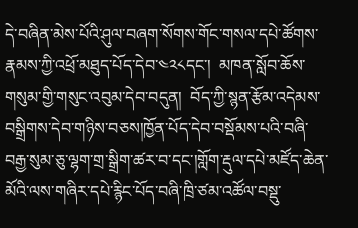དེ་བཞིན་མེས་པོའི་ཤུལ་བཞག་སོགས་གོང་གསལ་དཔེ་ཚོགས་རྣམས་ཀྱི་འཕྲོ་མཐུད་པོད་དེབ་༤༢༨དང་།  མཁན་སློབ་ཆོས་གསུམ་གྱི་གསུང་འབུམ་དེབ་བདུན།  བོད་ཀྱི་སྙན་རྩོམ་འདེམས་བསྒྲིགས་དེབ་གཉིས་བཅས།ཁྱོན་པོད་དེབ་བསྡོམས་པའི་བཞི་བརྒྱ་སུམ་ཅུ་ལྷག་གྲ་སྒྲིག་ཚར་བ་དང་།གློག་རྡུལ་དཔེ་མཛོད་ཆེན་མོའི་ལས་གཞིར་དཔེ་རྙིང་པོད་བཞི་ཁྲི་ཙམ་འཚོལ་བསྡུ་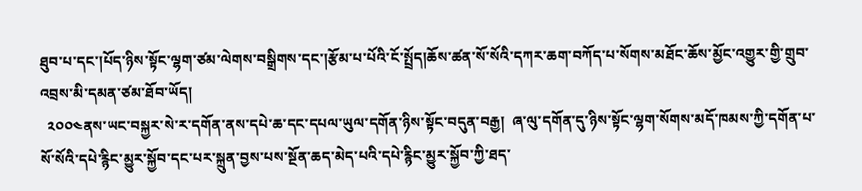ཐུབ་པ་དང་།པོད་ཉིས་སྟོང་ལྷག་ཙམ་ལེགས་བསྒྲིགས་དང་།རྩོམ་པ་པོའི་ངོ་སྤྲོད།ཆོས་ཚན་སོ་སོའི་དཀར་ཆག་བཀོད་པ་སོགས་མཐོང་ཆོས་མྱོང་འགྱུར་གྱི་གྲུབ་འབྲས་མི་དམན་ཙམ་ཐོབ་ཡོད།
  ༢༠༠༤ནས་ཡང་བསྐྱར་སེ་ར་དགོན་ནས་དཔེ་ཆ་དང་དཔལ་ཡུལ་དགོན་ཉིས་སྟོང་བདུན་བརྒྱ།  ཞ་ལུ་དགོན་དུ་ཉིས་སྟོང་ལྷག་སོགས་མདོ་ཁམས་ཀྱི་དགོན་པ་སོ་སོའི་དཔེ་རྙིང་མྱུར་སྐྱོབ་དང་པར་སྐྲུན་བྱས་པས་སྔོན་ཆད་མེད་པའི་དཔེ་རྙིང་མྱུར་སྐྱོབ་ཀྱི་ཐད་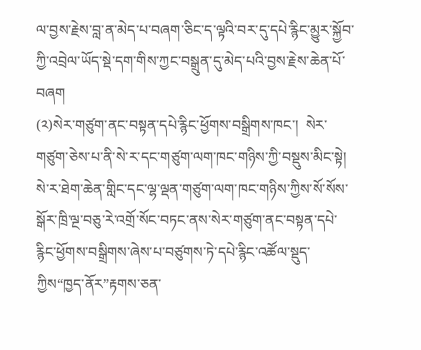ལ་བྱས་རྗེས་བླ་ན་མེད་པ་བཞག་ཅིང་ད་ལྟའི་བར་དུ་དཔེ་རྙིང་མྱུར་སྐྱོབ་ཀྱི་འབྲེལ་ཡོད་སྡེ་དག་གིས་ཀྱང་བསྒྲུན་དུ་མེད་པའི་བྱས་རྗེས་ཆེན་པོ་བཞག
(༢)སེར་གཙུག་ནང་བསྟན་དཔེ་རྙིང་ཕྱོགས་བསྒྲིགས་ཁང་།  སེར་གཙུག་ཅེས་པ་ནི་སེ་ར་དང་གཙུག་ལག་ཁང་གཉིས་ཀྱི་བསྡུས་མིང་སྟེ།  སེ་ར་ཐེག་ཆེན་གླིང་དང་ལྷ་ལྡན་གཙུག་ལག་ཁང་གཉིས་ཀྱིས་སོ་སོས་སྒོར་ཁྲི་ལྔ་བཅུ་རེ་འགྲོ་སོང་བཏང་ནས་སེར་གཙུག་ནང་བསྟན་དཔེ་རྙིང་ཕྱོགས་བསྒྲིགས་ཞེས་པ་བཙུགས་ཏེ་དཔེ་རྙིང་འཚོལ་སྡུད་ཀྱིས“ཁྱད་ནོར”རྟགས་ཅན་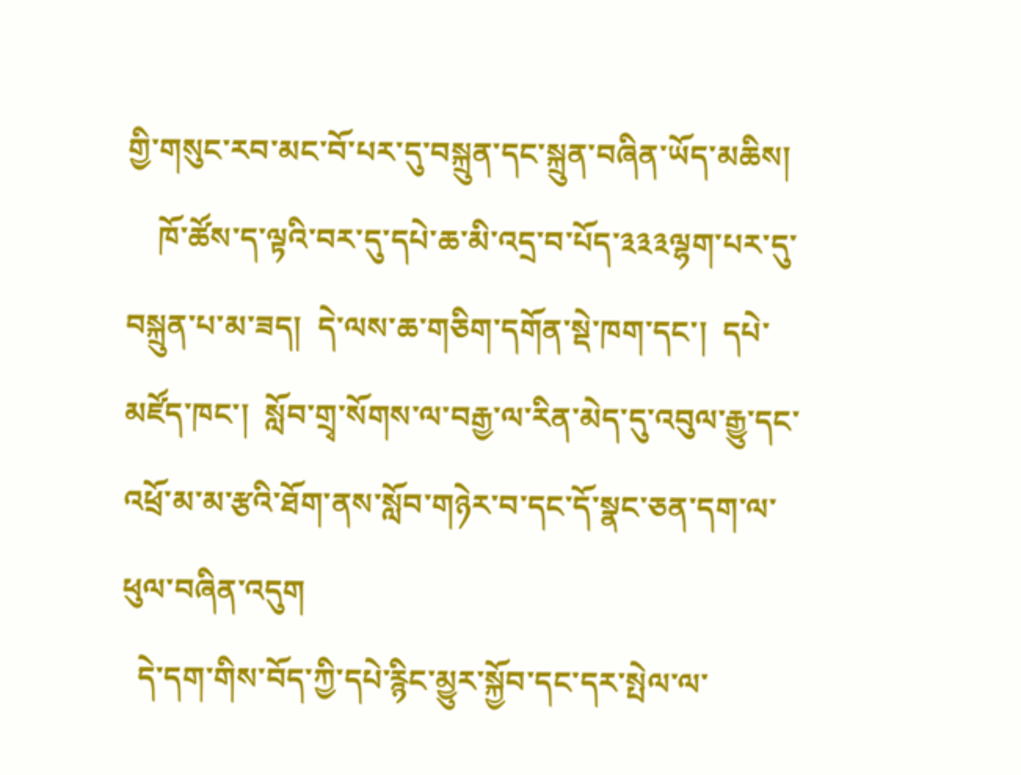གྱི་གསུང་རབ་མང་བོ་པར་དུ་བསྐྲུན་དང་སྐྲུན་བཞིན་ཡོད་མཆིས།
    ཁོ་ཚོས་ད་ལྟའི་བར་དུ་དཔེ་ཆ་མི་འདྲ་བ་པོད་༣༣༣ལྷག་པར་དུ་བསྐྲུན་པ་མ་ཟད།  དེ་ལས་ཆ་གཅིག་དགོན་སྡེ་ཁག་དང་།  དཔེ་མཛོད་ཁང་།  སློབ་གྲྭ་སོགས་ལ་བརྒྱ་ལ་རིན་མེད་དུ་འབུལ་རྒྱུ་དང་འཕྲོ་མ་མ་རྩའི་ཐོག་ནས་སློབ་གཉེར་བ་དང་དོ་སྣང་ཅན་དག་ལ་ཕུལ་བཞིན་འདུག
  དེ་དག་གིས་བོད་ཀྱི་དཔེ་རྙིང་མྱུར་སྐྱོབ་དང་དར་སྤེལ་ལ་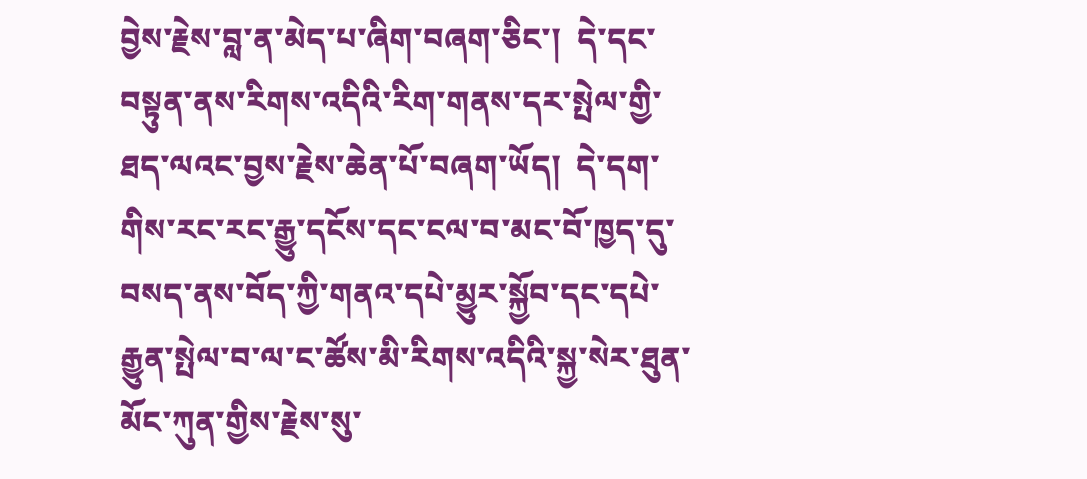བྱེས་རྗེས་བླ་ན་མེད་པ་ཞིག་བཞག་ཅིང་།  དེ་དང་བསྟུན་ནས་རིགས་འདིའི་རིག་གནས་དར་སྤེལ་གྱི་ཐད་ལའང་བྱས་རྗེས་ཆེན་པོ་བཞག་ཡོད།  དེ་དག་གིས་རང་རང་རྒྱུ་དངོས་དང་ངལ་བ་མང་བོ་ཁྱད་དུ་བསད་ནས་བོད་ཀྱི་གནའ་དཔེ་མྱུར་སྐྱོབ་དང་དཔེ་རྒྱུན་སྤེལ་བ་ལ་ང་ཚོས་མི་རིགས་འདིའི་སྐྱ་སེར་ཐུན་མོང་ཀུན་གྱིས་རྗེས་སུ་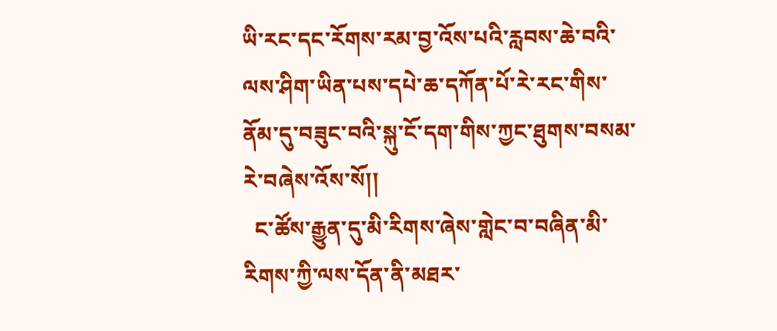ཡི་རང་དང་རོགས་རམ་བྱ་འོས་པའི་རླབས་ཆེ་བའི་ལས་ཤིག་ཡིན་པས་དཔེ་ཆ་དཀོན་པོ་རེ་རང་གིས་ནོམ་དུ་བཟུང་བའི་སྐུ་ངོ་དག་གིས་ཀྱང་ཐུགས་བསམ་རེ་བཞེས་འོས་སོ།།
  ང་ཚོས་རྒྱུན་དུ་མི་རིགས་ཞེས་གླེང་བ་བཞིན་མི་རིགས་ཀྱི་ལས་དོན་ནི་མཐར་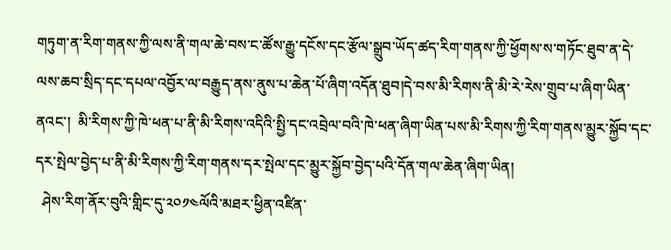གཏུག་ན་རིག་གནས་ཀྱི་ལས་ནི་གལ་ཆེ་བས་ང་ཚོས་རྒྱུ་དངོས་དང་རྩོལ་སྒྲུབ་ཡོད་ཚད་རིག་གནས་ཀྱི་ཕྱོགས་ས་གཏོང་ཐུབ་ན་དེ་ལས་ཆབ་སྲིད་དང་དཔལ་འབྱོར་ལ་བརྒྱུད་ནས་ནུས་པ་ཆེན་པོ་ཞིག་འདོན་ཐུབ།དེ་བས་མི་རིགས་ནི་མི་རེ་རེས་གྲུབ་པ་ཞིག་ཡིན་ནའང་།  མི་རིགས་ཀྱི་ཁེ་ཕན་པ་ནི་མི་རིགས་འདིའི་སྤྱི་དང་འབྲེལ་བའི་ཁེ་ཕན་ཞིག་ཡིན་པས་མི་རིགས་ཀྱི་རིག་གནས་མྱུར་སྐྱོབ་དང་དར་སྤེལ་བྱེད་པ་ནི་མི་རིགས་ཀྱི་རིག་གནས་དར་སྤེལ་དང་མྱུར་སྐྱོབ་བྱེད་པའི་དོན་གལ་ཆེན་ཞིག་ཡིན།
  ཤེས་རིག་ནོར་བུའི་གླིང་དུ་༢༠༡༤ལོའི་མཐར་ཕྱིན་འཛིན་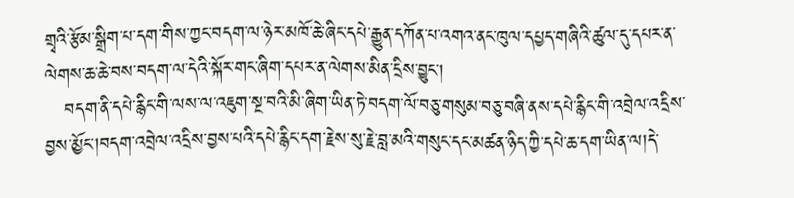གྲྭའི་རྩོམ་སྒྲིག་པ་དག་གིས་ཀྱང་བདག་ལ་ཉེར་མཁོ་ཆེ་ཞིང་དཔེ་རྒྱུན་དཀོན་པ་འགའ་ནང་ཁུལ་དཔྱད་གཞིའི་ཚུལ་དུ་དཔར་ན་ལེགས་ཆ་ཆེ་བས་བདག་ལ་དེའི་སྐོར་གང་ཞིག་དཔར་ན་ལེགས་མིན་དྲིས་བྱུང་།
   བདག་ནི་དཔེ་རྙིང་གི་ལས་ལ་འཇུག་སྔ་བའི་མི་ཞིག་ཡིན་ཏེ་བདག་ལོ་བཅུ་གསུམ་བཅུ་བཞི་ནས་དཔེ་རྙིང་གི་འབྲེལ་འདྲིས་བྱས་མྱོང་།བདག་འབྲེལ་འདྲིས་བྱས་པའི་དཔེ་རྙིང་དག་རྗེས་སུ་རྗེ་བླ་མའི་གསུང་དང་མཚན་ཉིད་ཀྱི་དཔེ་ཆ་དག་ཡིན་ལ།དེ་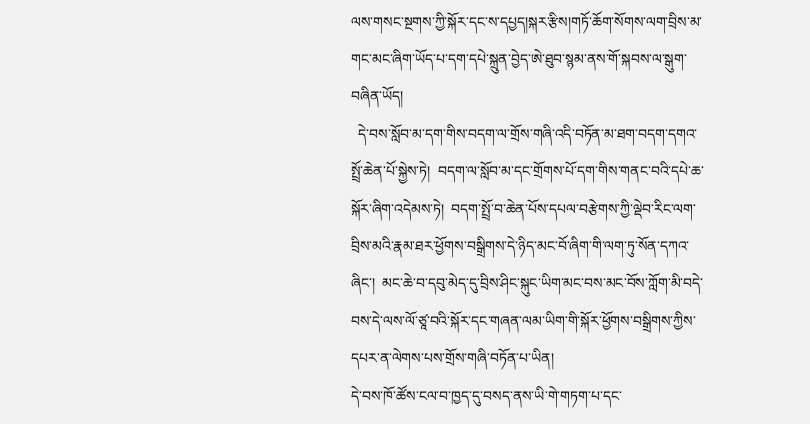ལས་གསང་སྔགས་ཀྱི་སྐོར་དང་ས་དཔྱད།སྐར་རྩིས།གཏོ་ཆོག་སོགས་ལག་བྲིས་མ་གང་མང་ཞིག་ཡོད་པ་དག་དཔེ་སྐྲུན་བྱེད་ཨེ་ཐུབ་སྙམ་ནས་གོ་སྐབས་ལ་སྒུག་བཞིན་ཡོད།
  དེ་བས་སློབ་མ་དག་གིས་བདག་ལ་གྲོས་གཞི་འདི་བཏོན་མ་ཐག་བདག་དགའ་སྤྲོ་ཆེན་པོ་སྐྱེས་ཏེ།  བདག་ལ་སློབ་མ་དང་གྲོགས་པོ་དག་གིས་གནང་བའི་དཔེ་ཆ་སྐོར་ཞིག་འདེམས་ཏེ།  བདག་སྤྲོ་བ་ཆེན་པོས་དཔལ་བརྩེགས་ཀྱི་ལྡེབ་རིང་ལག་བྲིས་མའི་རྣམ་ཐར་ཕྱོགས་བསྒྲིགས་དེ་ཉིད་མང་བོ་ཞིག་གི་ལག་ཏུ་སོན་དཀའ་ཞིང་།  མང་ཆེ་བ་དབུ་མེད་དུ་བྲིས་ཤིང་སྐུང་ཡིག་མང་བས་མང་བོས་ཀློག་མི་བདེ་བས་དེ་ལས་ལོ་ཙཱ་བའི་སྐོར་དང་གཞན་ལམ་ཡིག་གི་སྐོར་ཕྱོགས་བསྒྲིགས་ཀྱིས་དཔར་ན་ལེགས་པས་གྲོས་གཞི་བཏོན་པ་ཡིན།
དེ་བས་ཁོ་ཚོས་ངལ་བ་ཁྱད་དུ་བསད་ནས་ཡི་གེ་གཏག་པ་དང་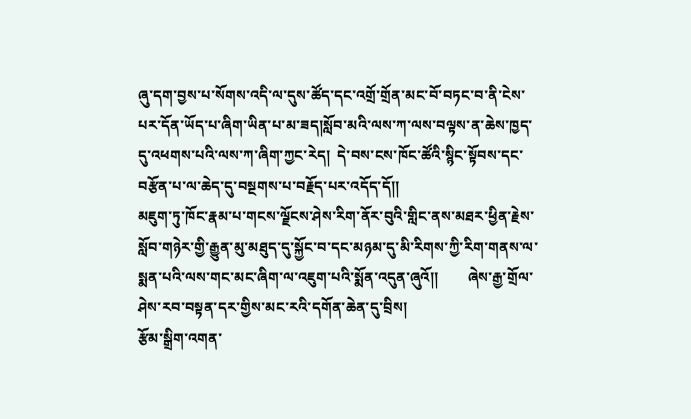ཞུ་དག་བྱས་པ་སོགས་འདི་ལ་དུས་ཚོད་དང་འགྲོ་གྲོན་མང་བོ་བཏང་བ་ནི་ངེས་པར་དོན་ཡོད་པ་ཞིག་ཡིན་པ་མ་ཟད།སློབ་མའི་ལས་ཀ་ལས་བལྟས་ན་ཆེས་ཁྱད་དུ་འཕགས་པའི་ལས་ཀ་ཞིག་ཀྱང་རེད།  དེ་བས་ངས་ཁོང་ཚོའི་སྙིང་སྟོབས་དང་བརྩོན་པ་ལ་ཆེད་དུ་བསྔགས་པ་བརྗོད་པར་འདོད་དོ།།
མཇུག་ཏུ་ཁོང་རྣམ་པ་གངས་ལྗོངས་ཤེས་རིག་ནོར་བུའི་གླིང་ནས་མཐར་ཕྱིན་རྗེས་སློབ་གཉེར་གྱི་རྒྱུན་མུ་མཐུད་དུ་སྐྱོང་བ་དང་མཉམ་དུ་མི་རིགས་ཀྱི་རིག་གནས་ལ་སྨན་པའི་ལས་གང་མང་ཞིག་ལ་འཇུག་པའི་སྨོན་འདུན་ཞུའོ།།        ཞེས་རྒྱ་གྲོལ་ཤེས་རབ་བསྟན་དར་གྱིས་མང་རའི་དགོན་ཆེན་དུ་བྲིས།
རྩོམ་སྒྲིག་འགན་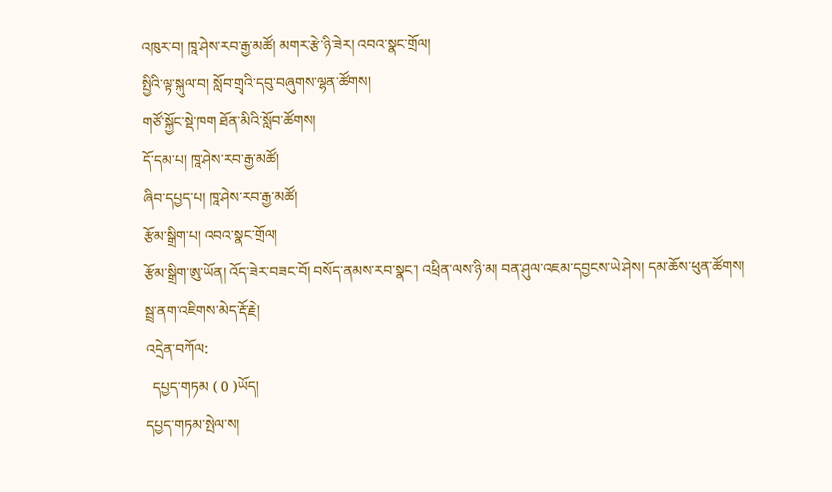འཁུར་བ། ཁཱ་ཤེས་རབ་རྒྱ་མཚོ། མགར་རྩེ་ཉི་ཟེར། འབའ་སྣང་གྲོལ།
སྤྱིའི་ལྟ་སྐུལ་བ། སློབ་གྲྭའི་དབུ་བཞུགས་ལྷན་ཚོགས།
གཙོ་སྐྱོང་སྡེ་ཁག ཐོན་མིའི་སློབ་ཚོགས།
དོ་དམ་པ། ཁཱ་ཤེས་རབ་རྒྱ་མཚོ།
ཞིབ་དཔྱད་པ། ཁཱ་ཤེས་རབ་རྒྱ་མཚོ།
རྩོམ་སྒྲིག་པ། འབའ་སྣང་གྲོལ།
རྩོམ་སྒྲིག་ཨུ་ཡོན། འོད་ཟེར་བཟང་བོ། བསོད་ནམས་རབ་སྣང་། འཕྲིན་ལས་ཉི་མ། བན་ཤུལ་འཇམ་དབྱངས་ཡེ་ཤེས། དམ་ཆོས་ཕུན་ཚོགས། སྦྲ་ནག་འཇིགས་མེད་རྡོ་རྗེ།
འདྲེན་བཀོལ:
  དཔྱད་གཏམ ( 0 )ཡོད།
དཔྱད་གཏམ་སྤེལ་ས།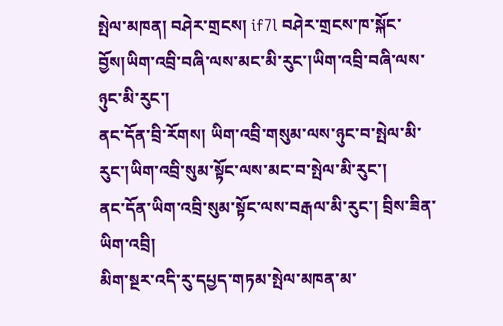སྤེལ་མཁན། བཤེར་གྲངས། if7l བཤེར་གྲངས་ཁ་སྐོང་བྱོས།ཡིག་འབྲི་བཞི་ལས་མང་མི་རུང་།ཡིག་འབྲི་བཞི་ལས་ཉུང་མི་རུང་།
ནང་དོན་བྲི་རོགས། ཡིག་འབྲི་གསུམ་ལས་ཉུང་བ་སྤེལ་མི་རུང་།ཡིག་འབྲི་སུམ་སྟོང་ལས་མང་བ་སྤེལ་མི་རུང་།
ནང་དོན་ཡིག་འབྲི་སུམ་སྟོང་ལས་བརྒལ་མི་རུང་། བྲིས་ཟིན་ཡིག་འབྲི།
མིག་སྔར་འདི་རུ་དཔྱད་གཏམ་སྤེལ་མཁན་མ་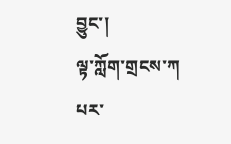བྱུང་།
ལྟ་ཀློག་གྲངས་ཀ
པར་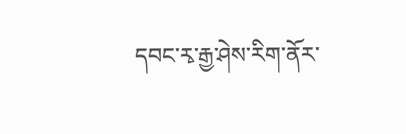དབང་རྭ་རྒྱ་ཤེས་རིག་ནོར་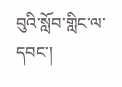བུའི་སློབ་གླིང་ལ་དབང་།